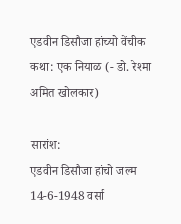एडवीन डिसौजा हांच्यो वेंचीक कथा: एक नियाळ (- डो. रेश्मा अमित खोलकार)

सारांश:
एडवीन डिसौजा हांचो जल्म 14-6-1948 वर्सा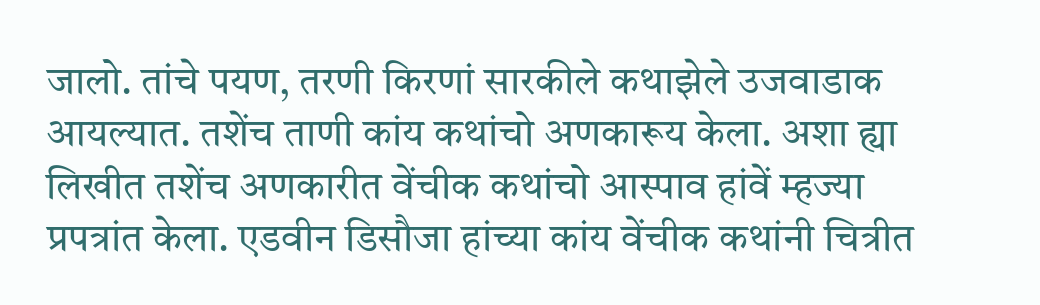जालो. तांचे पयण, तरणी किरणां सारकीले कथाझेले उजवाडाक आयल्यात. तशेंच ताणी कांय कथांचो अणकारूय केला. अशा ह्या लिखीत तशेंच अणकारीत वेंचीक कथांचो आस्पाव हांवें म्हज्या प्रपत्रांत केला. एडवीन डिसौजा हांच्या कांय वेंचीक कथांनी चित्रीत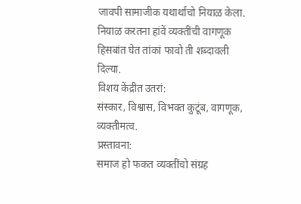जावपी सामाजीक यथार्थाचो नियाळ केला. नियाळ करतना हांवें व्यक्तींची वागणूक हिसबांत घेत तांकां फावो ती शब्दावली दिल्या.
विशय केंद्रीत उतरां:
संस्कार, विश्वास, विभक्त कुटूंब, वागणूक, व्यक्तीमत्व.
प्रस्तावना:
समाज हो फकत व्यक्तींचो संग्रह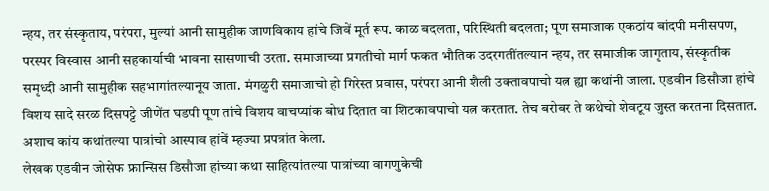न्हय, तर संस्कृताय, परंपरा, मुल्यां आनी सामुहीक जाणविकाय हांचे जिवें मूर्त रूप. काळ बदलता, परिस्थिती बदलता; पूण समाजाक एकठांय बांदपी मनीसपण, परस्पर विस्वास आनी सहकार्याची भावना सासणाची उरता. समाजाच्या प्रगतीचो मार्ग फकत भौतिक उदरगतींतल्यान न्हय, तर समाजीक जागृताय, संस्कृतीक समृध्दी आनी सामुहीक सहभागांतल्यानूय जाता. मंगळुरी समाजाचो हो गिरेस्त प्रवास, परंपरा आनी शैली उक्तावपाचो यत्न ह्या कथांनी जाला. एडवीन डिसौजा हांचे विशय सादे सरळ दिसपट्टे जीणेंत घडपी पूण तांचे विशय वाचप्यांक बोध दितात वा शिटकावपाचो यत्न करतात. तेच बरोबर ते कथेचो शेवटूय जुस्त करतना दिसतात. अशाच कांय कथांतल्या पात्रांचो आस्पाव हांवें म्हज्या प्रपत्रांत केला.
लेखक एडवीन जोसेफ फ्रान्सिस डिसौजा हांच्या कथा साहित्यांतल्या पात्रांच्या वागणुकेची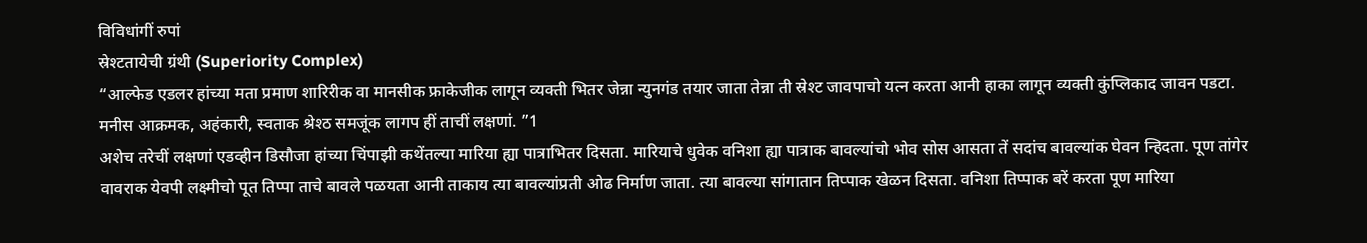विविधांगीं रुपां
स्रेश्टतायेची ग्रंथी (Superiority Complex)
“आल्फेड एडलर हांच्या मता प्रमाण शारिरीक वा मानसीक फ्राकेजीक लागून व्यक्ती भितर जेन्ना न्युनगंड तयार जाता तेन्ना ती स्रेश्ट जावपाचो यत्न करता आनी हाका लागून व्यक्ती कुंप्लिकाद जावन पडटा. मनीस आक्रमक, अहंकारी, स्वताक श्रेश्ठ समजूंक लागप हीं ताचीं लक्षणां. ”1
अशेच तरेचीं लक्षणां एडव्हीन डिसौजा हांच्या चिंपाझी कथेंतल्या मारिया ह्या पात्राभितर दिसता. मारियाचे धुवेक वनिशा ह्या पात्राक बावल्यांचो भोव सोस आसता तें सदांच बावल्यांक घेवन न्हिदता. पूण तांगेर वावराक येवपी लक्ष्मीचो पूत तिप्पा ताचे बावले पळयता आनी ताकाय त्या बावल्यांप्रती ओढ निर्माण जाता. त्या बावल्या सांगातान तिप्पाक खेळन दिसता. वनिशा तिप्पाक बरें करता पूण मारिया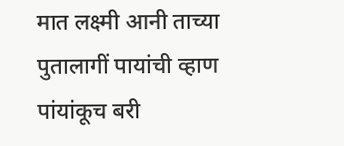मात लक्ष्मी आनी ताच्या पुतालागीं पायांची व्हाण पांयांकूच बरी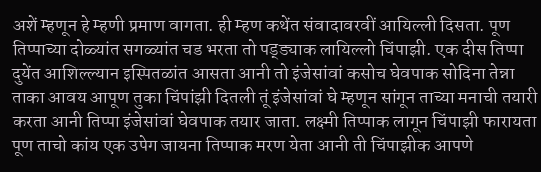अशें म्हणून हे म्हणी प्रमाण वागता. ही म्हण कथेंत संवादावरवीं आयिल्ली दिसता. पूण तिप्पाच्या दोळ्यांत सगळ्यांत चड भरता तो पड्ड्याक लायिल्लो चिंपाझी. एक दीस तिप्पा दुयेंत आशिल्ल्यान इस्पितळांत आसता आनी तो इंजेसांवां कसोच घेवपाक सोदिना तेन्ना ताका आवय आपूण तुका चिंपांझी दितली तूं इंजेसांवां घे म्हणून सांगून ताच्या मनाची तयारी करता आनी तिप्पा इंजेसांवां घेवपाक तयार जाता. लक्ष्मी तिप्पाक लागून चिंपाझी फारायता पूण ताचो कांय एक उपेग जायना तिप्पाक मरण येता आनी ती चिंपाझीक आपणे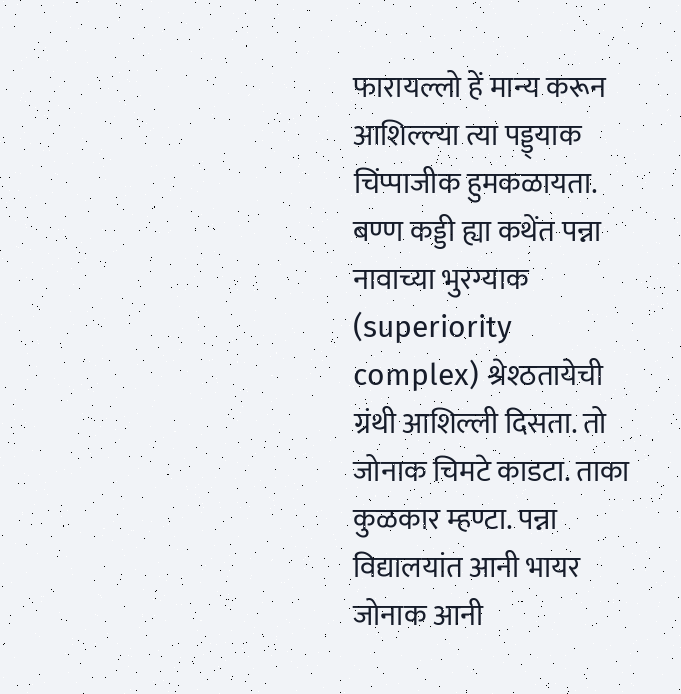फारायल्लो हें मान्य करून आशिल्ल्या त्या पड्ड्याक चिंप्पाजीक हुमकळायता.
बण्ण कड्डी ह्या कथेंत पन्ना नावाच्या भुरग्याक (superiority complex) श्रेश्ठतायेची ग्रंथी आशिल्ली दिसता. तो जोनाक चिमटे काडटा. ताका कुळकार म्हण्टा. पन्ना विद्यालयांत आनी भायर जोनाक आनी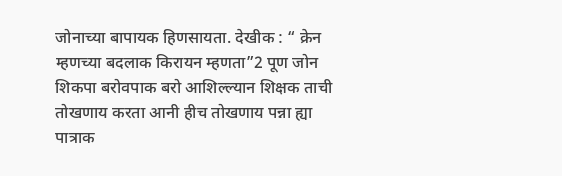जोनाच्या बापायक हिणसायता. देखीक : “ क्रेन म्हणच्या बदलाक किरायन म्हणता”2 पूण जोन शिकपा बरोवपाक बरो आशिल्ल्यान शिक्षक ताची तोखणाय करता आनी हीच तोखणाय पन्ना ह्या पात्राक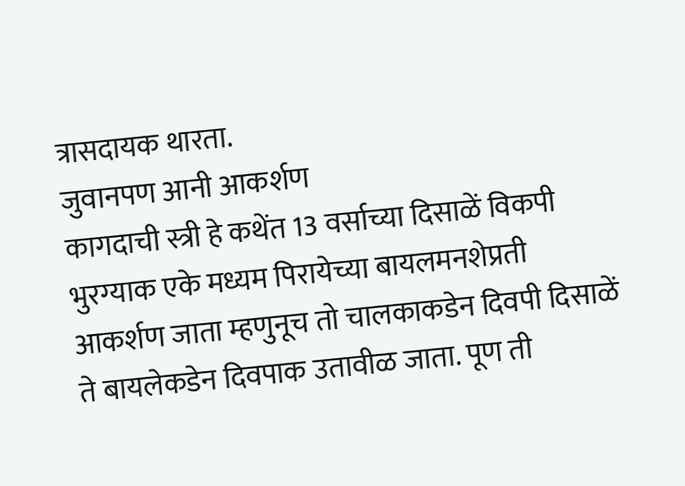त्रासदायक थारता.
जुवानपण आनी आकर्शण
कागदाची स्त्री हे कथेंत 13 वर्साच्या दिसाळें विकपी भुरग्याक एके मध्यम पिरायेच्या बायलमनशेप्रती आकर्शण जाता म्हणुनूच तो चालकाकडेन दिवपी दिसाळें ते बायलेकडेन दिवपाक उतावीळ जाता. पूण ती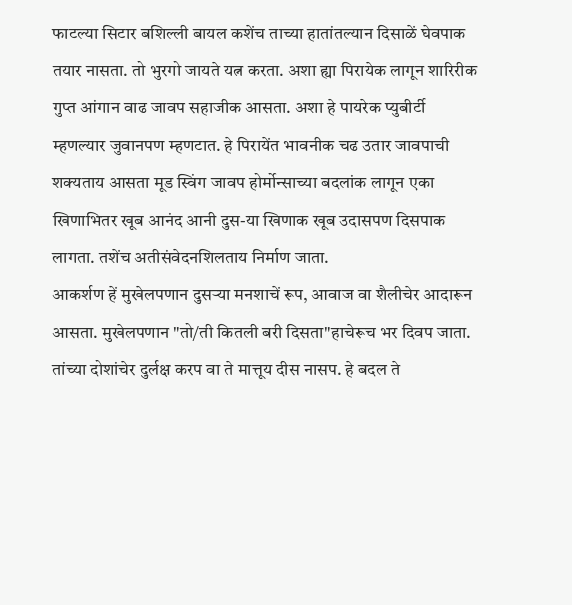फाटल्या सिटार बशिल्ली बायल कशेंच ताच्या हातांतल्यान दिसाळें घेवपाक तयार नासता. तो भुरगो जायते यत्न करता. अशा ह्या पिरायेक लागून शारिरीक गुप्त आंगान वाढ जावप सहाजीक आसता. अशा हे पायरेक प्युबीर्टी म्हणल्यार जुवानपण म्हणटात. हे पिरायेंत भावनीक चढ उतार जावपाची शक्यताय आसता मूड स्विंग जावप होर्मोन्साच्या बदलांक लागून एका खिणाभितर खूब आनंद आनी दुस-या खिणाक खूब उदासपण दिसपाक लागता. तशेंच अतीसंवेदनशिलताय निर्माण जाता.
आकर्शण हें मुखेलपणान दुसऱ्या मनशाचें रूप, आवाज वा शैलीचेर आदारून आसता. मुखेलपणान "तो/ती कितली बरी दिसता"हाचेरूच भर दिवप जाता. तांच्या दोशांचेर दुर्लक्ष करप वा ते मात्तूय दीस नासप. हे बदल ते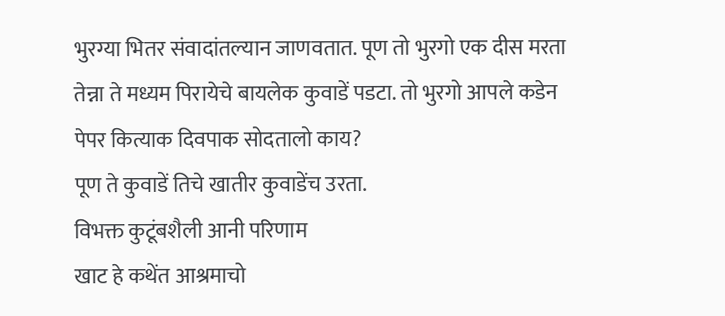भुरग्या भितर संवादांतल्यान जाणवतात. पूण तो भुरगो एक दीस मरता तेन्ना ते मध्यम पिरायेचे बायलेक कुवाडें पडटा. तो भुरगो आपले कडेन पेपर कित्याक दिवपाक सोदतालो काय?
पूण ते कुवाडें तिचे खातीर कुवाडेंच उरता.
विभक्त कुटूंबशैली आनी परिणाम
खाट हे कथेंत आश्रमाचो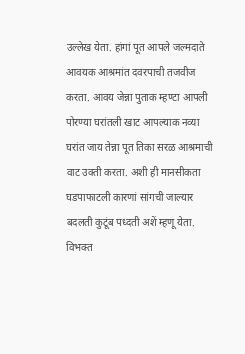उल्लेख येता. हांगां पूत आपले जल्मदाते आवयक आश्रमांत दवरपाची तजवीज करता. आवय जेन्ना पुताक म्हण्टा आपली पोरण्या घरांतली खाट आपल्याक नव्या घरांत जाय तेन्ना पूत तिका सरळ आश्रमाची वाट उक्ती करता. अशी ही मानसीकता घडपाफाटली कारणां सांगची जाल्यार बदलती कुटूंब पध्दती अशें म्हणू येता. विभक्त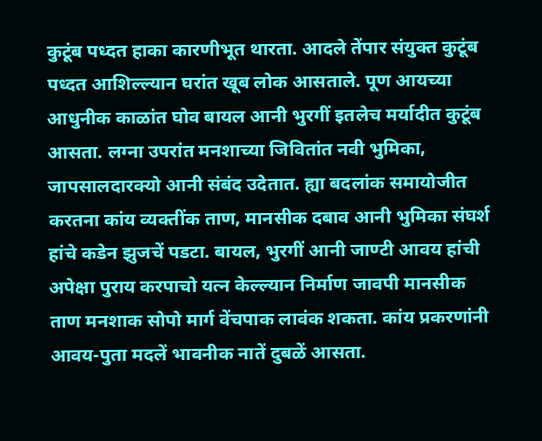कुटूंब पध्दत हाका कारणीभूत थारता. आदले तेंपार संयुक्त कुटूंब पध्दत आशिल्ल्यान घरांत खूब लोक आसताले. पूण आयच्या आधुनीक काळांत घोव बायल आनी भुरगीं इतलेच मर्यादीत कुटूंब आसता. लग्ना उपरांत मनशाच्या जिवितांत नवी भुमिका, जापसालदारक्यो आनी संबंद उदेतात. ह्या बदलांक समायोजीत करतना कांय व्यक्तींक ताण, मानसीक दबाव आनी भुमिका संघर्श हांचे कडेन झुजचें पडटा. बायल, भुरगीं आनी जाण्टी आवय हांची अपेक्षा पुराय करपाचो यत्न केल्ल्यान निर्माण जावपी मानसीक ताण मनशाक सोपो मार्ग वेंचपाक लावंक शकता. कांय प्रकरणांनी आवय-पुता मदलें भावनीक नातें दुबळें आसता.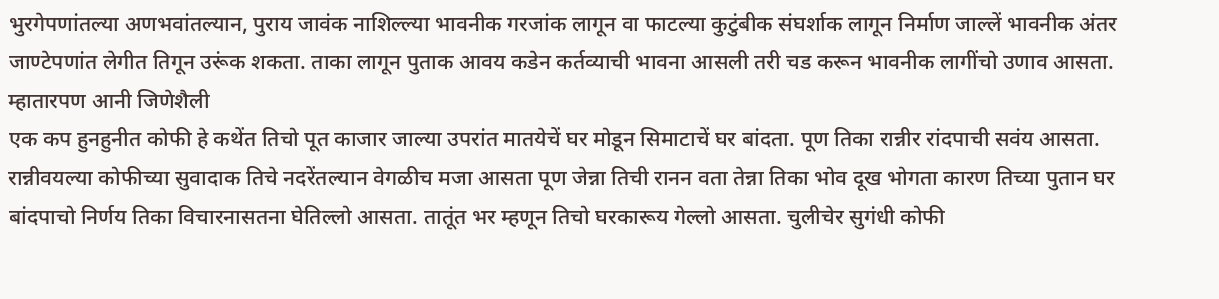भुरगेपणांतल्या अणभवांतल्यान, पुराय जावंक नाशिल्ल्या भावनीक गरजांक लागून वा फाटल्या कुटुंबीक संघर्शाक लागून निर्माण जाल्लें भावनीक अंतर जाण्टेपणांत लेगीत तिगून उरूंक शकता. ताका लागून पुताक आवय कडेन कर्तव्याची भावना आसली तरी चड करून भावनीक लागींचो उणाव आसता.
म्हातारपण आनी जिणेशैली
एक कप हुनहुनीत कोफी हे कथेंत तिचो पूत काजार जाल्या उपरांत मातयेचें घर मोडून सिमाटाचें घर बांदता. पूण तिका रान्नीर रांदपाची सवंय आसता. रान्नीवयल्या कोफीच्या सुवादाक तिचे नदरेंतल्यान वेगळीच मजा आसता पूण जेन्ना तिची रानन वता तेन्ना तिका भोव दूख भोगता कारण तिच्या पुतान घर बांदपाचो निर्णय तिका विचारनासतना घेतिल्लो आसता. तातूंत भर म्हणून तिचो घरकारूय गेल्लो आसता. चुलीचेर सुगंधी कोफी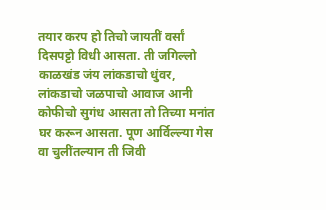तयार करप हो तिचो जायतीं वर्सां दिसपट्टो विधी आसता. ती जगिल्लो काळखंड जंय लांकडाचो धुंवर, लांकडाचो जळपाचो आवाज आनी कोफीचो सुगंध आसता तो तिच्या मनांत घर करून आसता. पूण आर्विल्ल्या गेस वा चुलींतल्यान ती जिवी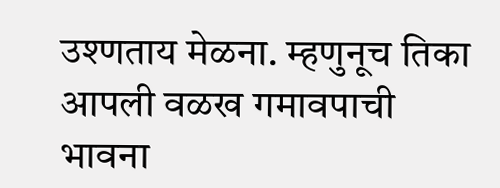उश्णताय मेळना. म्हणुनूच तिका आपली वळख गमावपाची भावना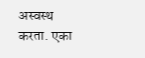अस्वस्थ करता. एका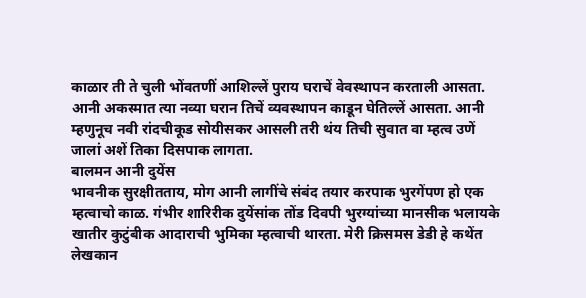काळार ती ते चुली भोंवतणीं आशिल्लें पुराय घराचें वेवस्थापन करताली आसता. आनी अकस्मात त्या नव्या घरान तिचें व्यवस्थापन काडून घेतिल्लें आसता. आनी म्हणुनूच नवी रांदचीकूड सोयीसकर आसली तरी थंय तिची सुवात वा म्हत्व उणें जालां अशें तिका दिसपाक लागता.
बालमन आनी दुयेंस
भावनीक सुरक्षीतताय, मोग आनी लागींचे संबंद तयार करपाक भुरगेंपण हो एक म्हत्वाचो काळ. गंभीर शारिरीक दुयेंसांक तोंड दिवपी भुरग्यांच्या मानसीक भलायके खातीर कुटुंबीक आदाराची भुमिका म्हत्वाची थारता. मेरी क्रिसमस डेडी हे कथेंत लेखकान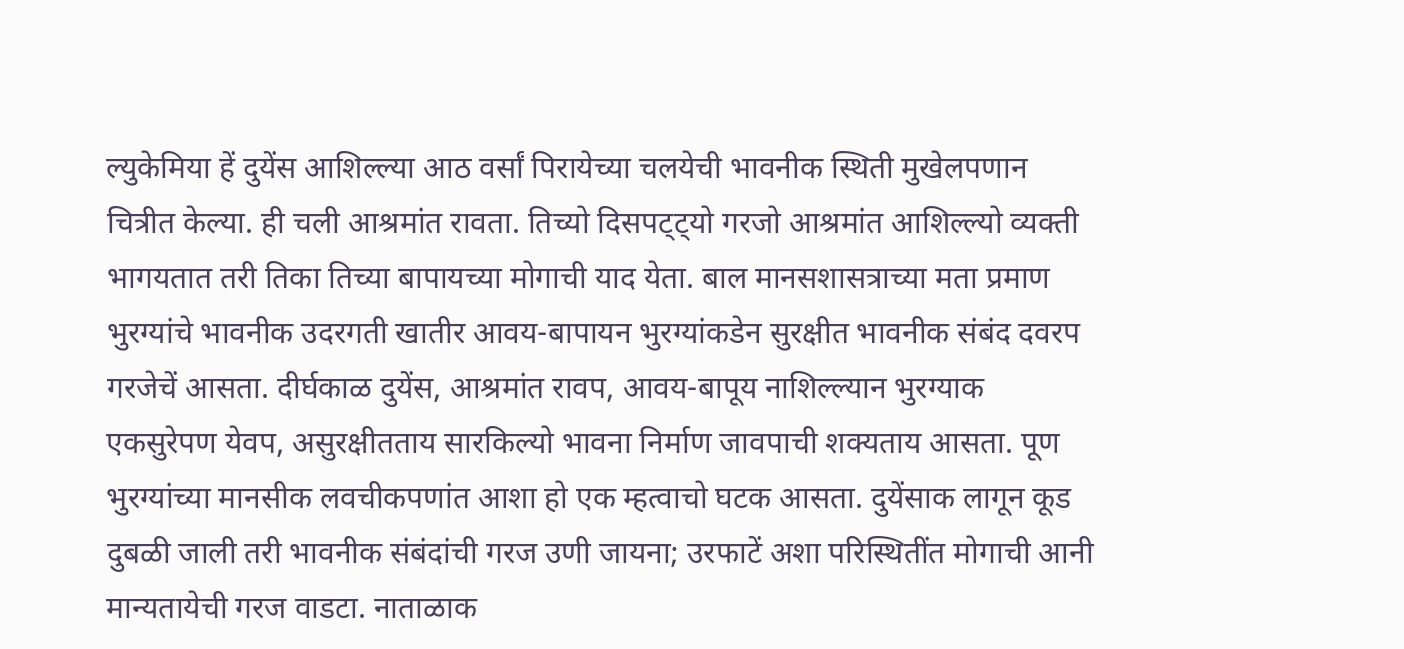ल्युकेमिया हें दुयेंस आशिल्ल्या आठ वर्सां पिरायेच्या चलयेची भावनीक स्थिती मुखेलपणान चित्रीत केल्या. ही चली आश्रमांत रावता. तिच्यो दिसपट्ट्यो गरजो आश्रमांत आशिल्ल्यो व्यक्ती भागयतात तरी तिका तिच्या बापायच्या मोगाची याद येता. बाल मानसशासत्राच्या मता प्रमाण भुरग्यांचे भावनीक उदरगती खातीर आवय-बापायन भुरग्यांकडेन सुरक्षीत भावनीक संबंद दवरप गरजेचें आसता. दीर्घकाळ दुयेंस, आश्रमांत रावप, आवय-बापूय नाशिल्ल्यान भुरग्याक एकसुरेपण येवप, असुरक्षीतताय सारकिल्यो भावना निर्माण जावपाची शक्यताय आसता. पूण भुरग्यांच्या मानसीक लवचीकपणांत आशा हो एक म्हत्वाचो घटक आसता. दुयेंसाक लागून कूड दुबळी जाली तरी भावनीक संबंदांची गरज उणी जायना; उरफाटें अशा परिस्थितींत मोगाची आनी मान्यतायेची गरज वाडटा. नाताळाक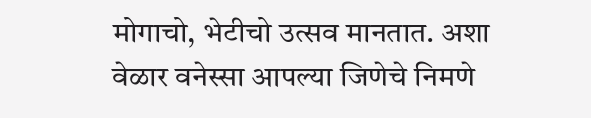मोगाचो, भेटीचो उत्सव मानतात. अशा वेळार वनेस्सा आपल्या जिणेचे निमणे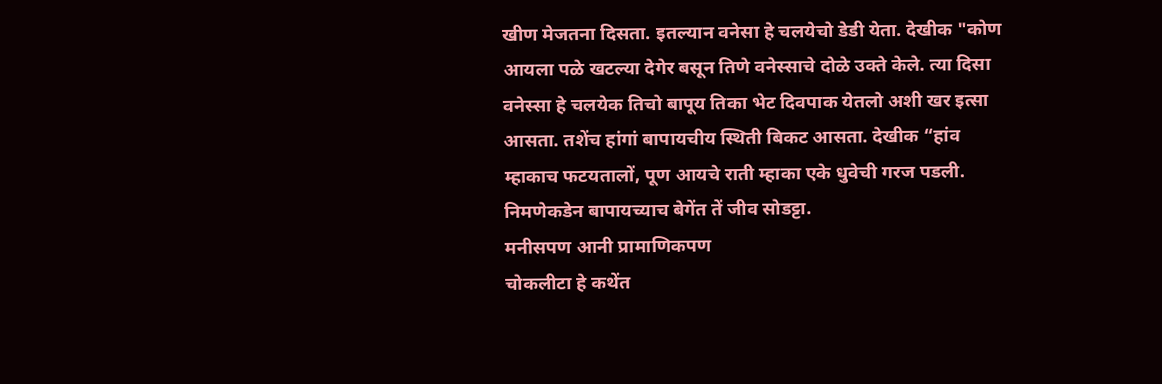खीण मेजतना दिसता. इतल्यान वनेसा हे चलयेचो डेडी येता. देखीक "कोण आयला पळे खटल्या देगेर बसून तिणे वनेस्साचे दोळे उक्ते केले. त्या दिसा वनेस्सा हे चलयेक तिचो बापूय तिका भेट दिवपाक येतलो अशी खर इत्सा आसता. तशेंच हांगां बापायचीय स्थिती बिकट आसता. देखीक “हांव म्हाकाच फटयतालों, पूण आयचे राती म्हाका एके धुवेची गरज पडली. निमणेकडेन बापायच्याच बेगेंत तें जीव सोडट्टा.
मनीसपण आनी प्रामाणिकपण
चोकलीटा हे कथेंत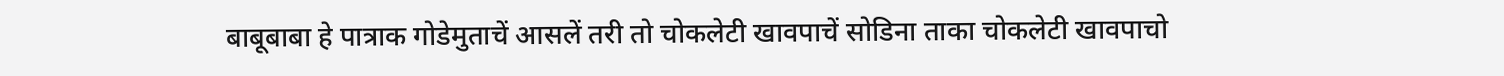बाबूबाबा हे पात्राक गोडेमुताचें आसलें तरी तो चोकलेटी खावपाचें सोडिना ताका चोकलेटी खावपाचो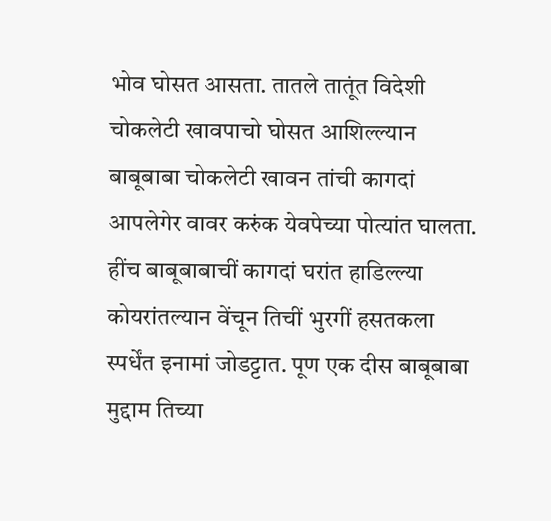भोव घोसत आसता. तातले तातूंत विदेशी चोकलेटी खावपाचो घोसत आशिल्ल्यान बाबूबाबा चोकलेटी खावन तांची कागदां आपलेगेर वावर करुंक येवपेच्या पोत्यांत घालता. हींच बाबूबाबाचीं कागदां घरांत हाडिल्ल्या कोयरांतल्यान वेंचून तिचीं भुरगीं हसतकला स्पर्धेंत इनामां जोडट्टात. पूण एक दीस बाबूबाबा मुद्दाम तिच्या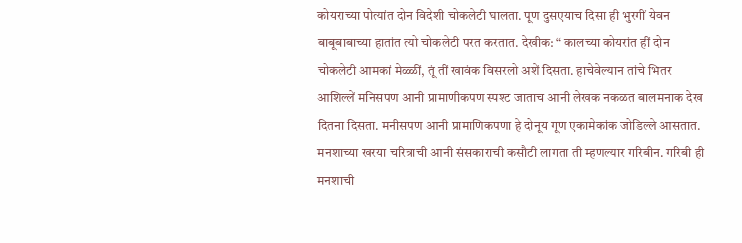कोयराच्या पोत्यांत दोन विदेशी चोकलेटी घालता. पूण दुसएयाच दिसा ही भुरगीं येवन बाबूबाबाच्या हातांत त्यो चोकलेटी परत करतात. देखीक: “ कालच्या कोयरांत हीं दोन चोकलेटी आमकां मेळ्ळीं, तूं तीं खावंक विसरलो अशें दिसता. हाचेवेल्यान तांचे भितर आशिल्लें मनिसपण आनी प्रामाणीकपण स्पश्ट जाताच आनी लेखक नकळत बालमनाक देख दितना दिसता. मनीसपण आनी प्रामाणिकपणा हे दोनूय गूण एकामेकांक जोडिल्ले आसतात. मनशाच्या खरया चरित्राची आनी संसकाराची कसौटी लागता ती म्हणल्यार गरिबीन. गरिबी ही मनशाची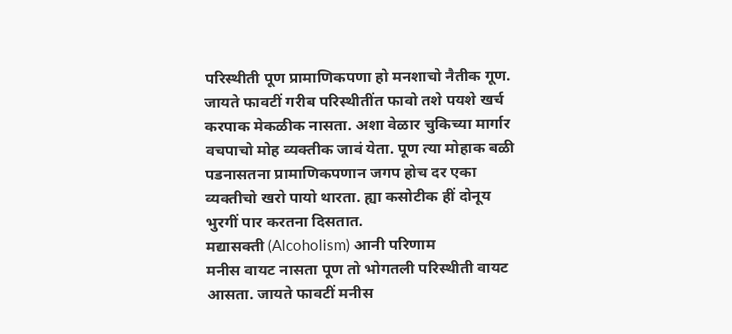परिस्थीती पूण प्रामाणिकपणा हो मनशाचो नैतीक गूण. जायते फावटीं गरीब परिस्थीतींत फावो तशे पयशे खर्च करपाक मेकळीक नासता. अशा वेळार चुकिच्या मार्गार वचपाचो मोह व्यक्तीक जावं येता. पूण त्या मोहाक बळी पडनासतना प्रामाणिकपणान जगप होच दर एका व्यक्तीचो खरो पायो थारता. ह्या कसोटीक हीं दोनूय भुरगीं पार करतना दिसतात.
मद्यासक्ती (Alcoholism) आनी परिणाम
मनीस वायट नासता पूण तो भोगतली परिस्थीती वायट आसता. जायते फावटीं मनीस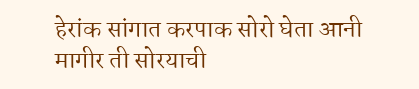हेरांक सांगात करपाक सोरो घेता आनी मागीर ती सोरयाची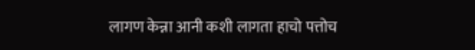लागण केन्ना आनी कशी लागता हाचो पत्तोच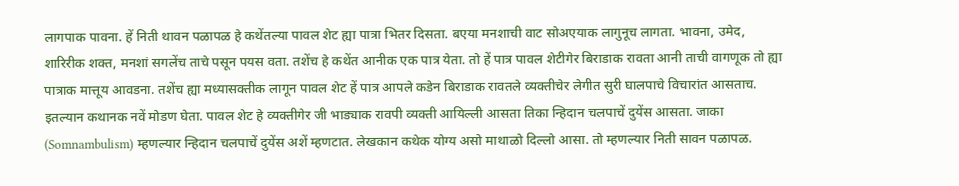लागपाक पावना. हें निती थावन पळापळ हे कथेंतल्या पावल शेट ह्या पात्रा भितर दिसता. बएया मनशाची वाट सोअएयाक लागुनूच लागता. भावना, उमेद, शारिरीक शक्त, मनशां सगलेंच ताचे पसून पयस वता. तशेंच हे कथेंत आनीक एक पात्र येता. तो हें पात्र पावल शेटीगेर बिराडाक रावता आनी ताची वागणूक तो ह्या पात्राक मात्तूय आवडना. तशेंच ह्या मध्यासक्तीक लागून पावल शेट हें पात्र आपले कडेन बिराडाक रावतले व्यक्तीचेर लेगीत सुरी घालपाचे विचारांत आसताच. इतल्यान कथानक नवें मोडण घेता. पावल शेट हे व्यक्तीगेर जी भाड्याक रावपी व्यक्ती आयिल्ली आसता तिका न्हिदान चलपाचें दुयेंस आसता. जाका (Somnambulism) म्हणल्यार न्हिदान चलपाचें दुयेंस अशें म्हणटात. लेखकान कथेक योग्य असो माथाळो दिल्लो आसा. तो म्हणल्यार निती सावन पळापळ.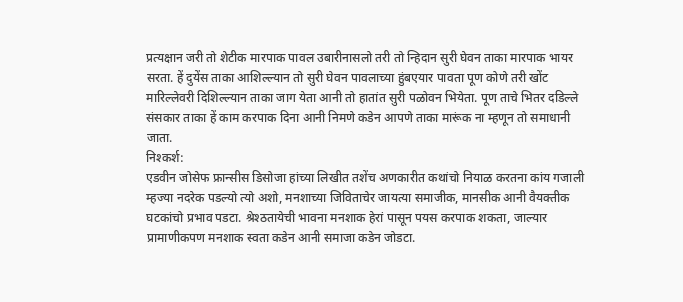प्रत्यक्षान जरी तो शेटीक मारपाक पावल उबारीनासलो तरी तो न्हिदान सुरी घेवन ताका मारपाक भायर सरता. हें दुयेंस ताका आशिल्ल्यान तो सुरी घेवन पावलाच्या हुंबएयार पावता पूण कोणे तरी खोंट मारिल्लेवरी दिशिल्ल्यान ताका जाग येता आनी तो हातांत सुरी पळोवन भियेता. पूण ताचे भितर दडिल्ले संसकार ताका हें काम करपाक दिना आनी निमणे कडेन आपणे ताका मारूंक ना म्हणून तो समाधानी जाता.
निश्कर्श:
एडवीन जोसेफ फ्रान्सीस डिसोजा हांच्या लिखीत तशेंच अणकारीत कथांचो नियाळ करतना कांय गजाली म्हज्या नदरेक पडल्यो त्यो अशो, मनशाच्या जिविताचेर जायत्या समाजीक, मानसीक आनी वैयक्तीक घटकांचो प्रभाव पडटा. श्रेश्ठतायेची भावना मनशाक हेरां पासून पयस करपाक शकता, जाल्यार प्रामाणीकपण मनशाक स्वता कडेन आनी समाजा कडेन जोडटा.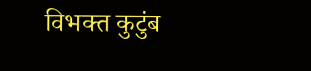विभक्त कुटुंब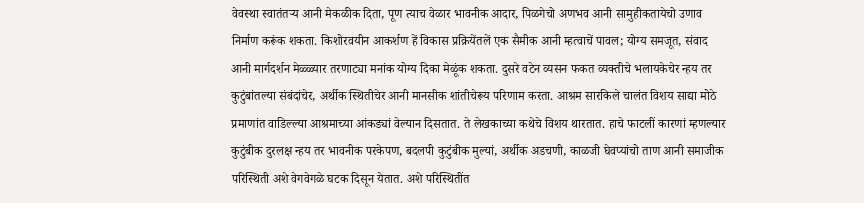वेवस्था स्वातंतऱ्य आनी मेकळीक दिता, पूण त्याच वेळार भावनीक आदार, पिळगेचो अणभव आनी सामुहीकतायेचो उणाव निर्माण करूंक शकता. किशोरवयीन आकर्शण हें विकास प्रक्रियेंतलें एक सैमीक आनी म्हत्वाचें पावल; योग्य समजूत, संवाद आनी मार्गदर्शन मेळ्ळ्यार तरणाट्या मनांक योग्य दिका मेळूंक शकता. दुसरे वटेन व्यसन फकत व्यक्तीचे भलायकेचेर न्हय तर कुटुंबांतल्या संबंदांचेर, अर्थीक स्थितीचेर आनी मानसीक शांतीचेरूय परिणाम करता. आश्रम सारकिले चालंत विशय साद्या मोठे प्रमाणांत वाडिल्ल्या आश्रमाच्या आंकड्यां वेल्यान दिसतात. ते लेखकाच्या कथेचे विशय थारतात. हाचे फाटलीं कारणां म्हणल्यार कुटुंबीक दुरलक्ष न्हय तर भावनीक परकेपण, बदलपी कुटुंबीक मुल्यां, अर्थीक अडचणी, काळजी घेवप्यांचो ताण आनी समाजीक परिस्थिती अशे वेगवेगळे घटक दिसून येतात. अशे परिस्थितींत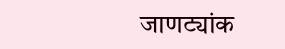जाणट्यांक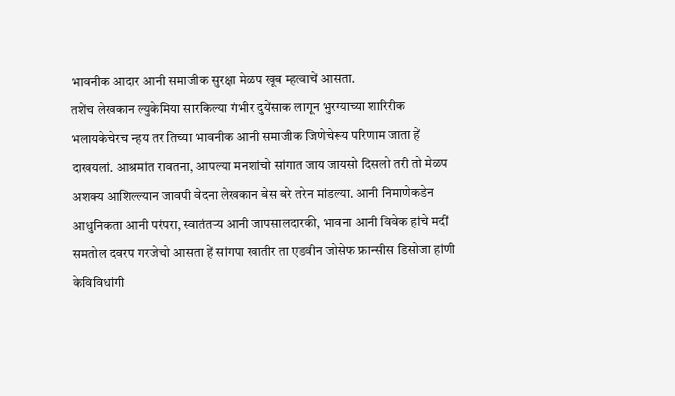भावनीक आदार आनी समाजीक सुरक्षा मेळप खूब म्हत्वाचें आसता.
तशेंच लेखकान ल्युकेमिया सारकिल्या गंभीर दुयेंसाक लागून भुरग्याच्या शारिरीक भलायकेचेरच न्हय तर तिच्या भावनीक आनी समाजीक जिणेचेरूय परिणाम जाता हें दाखयलां. आश्रमांत रावतना, आपल्या मनशांचो सांगात जाय जायसो दिसलो तरी तो मेळप अशक्य आशिल्ल्यान जावपी वेदना लेखकान बेस बरे तरेन मांडल्या. आनी निमाणेकडेन आधुनिकता आनी परंपरा, स्वातंतऱ्य आनी जापसालदारकी, भावना आनी विवेक हांचे मदीं समतोल दवरप गरजेचो आसता हें सांगपा खातीर ता एडवीन जोसेफ फ्रान्सीस डिसोजा हांणी केविविधांगी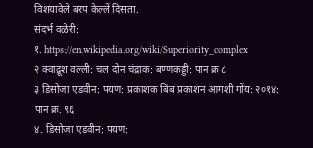विशयावेले बरप केल्लें दिसता.
संदर्भ वळेरी:
१. https://en.wikipedia.org/wiki/Superiority_complex
२ क्वाद्रूश वल्ली: चल दोन चंद्राक: बण्णकड्डी: पान क्र ८
३ डिसोजा एडवीन: पयण: प्रकाशक बिंब प्रकाशन आगशी गोंय: २०१४: पान क्र. ९६
४. डिसोजा एडवीन: पयण: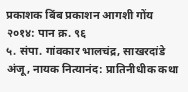प्रकाशक बिंब प्रकाशन आगशी गोंय २०१४: पान क्र. ९६
५. संपा. गांवकार भालचंद्र, साखरदांडे अंजू, नायक नित्यानंद: प्रातिनीधीक कथा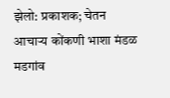झेलो: प्रकाशक; चेतन आचाऱ्य कोंकणी भाशा मंडळ मडगांव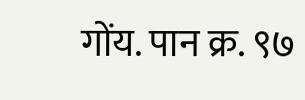गोंय. पान क्र. ९७